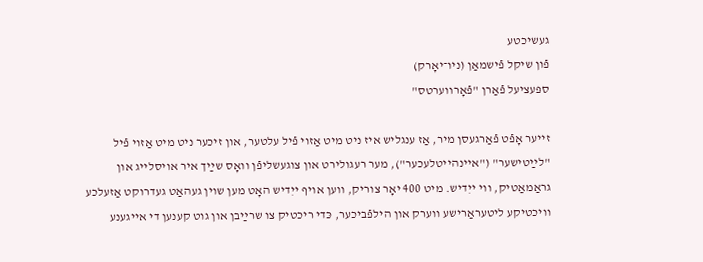געשיכטע
פֿון שיקל פֿישמאַן (ניו־יאָרק)
ספּעציעל פֿאַרן "פֿאָרװערטס"

זייער אָפֿט פֿאַרגעסן מיר, אַז ענגליש איז ניט מיט אַזוי פֿיל עלטער, און זיכער ניט מיט אַזוי פֿיל "לײַטישער" ("איינהייטלעכער"), מער רעגולירט און צוגעשליפֿן וואָס שײַך איר אויסלייג און גראַמאַטיק, ווי ייִדיש. מיט 400 יאָר צוריק, ווען אויף ייִדיש האָט מען שוין געהאַט געדרוקט אַזעלכע וויכטיקע ליטעראַרישע ווערק און הילפֿביכער, כּדי ריכטיק צו שרײַבן און גוט קענען די אייגענע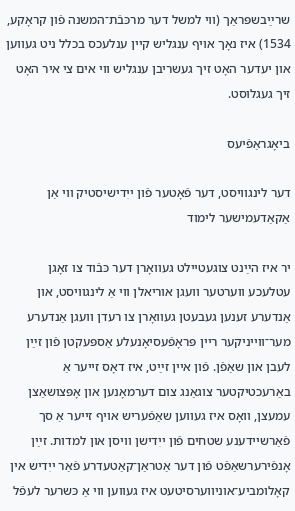שרײַבשפּראַך (ווי למשל דער מרכּבֿת־המשנה פֿון קראָקע, 1534) איז נאָך אויף ענגליש קיין ענלעכס בכלל ניט געווען און יעדער האָט זיך געשריבן ענגליש ווי אים צי איר האָט זיך געגלוסט.

ביאָגראַפֿיעס

דער לינגוויסט, דער פֿאָטער פֿון ייִדישיסטיק ווי אַן אַקאַדעמישער לימוד

יר איז הײַנט צוגעטיילט געוואָרן דער כּבֿוד צו זאָגן עטלעכע ווערטער וועגן אוריאלן ווי אַ לינגוויסט, און אַנדערע זענען געבעטן געוואָרן צו רעדן וועגן אַנדערע מער־ווייניקער ריין פּראָפֿעסיאָנעלע אַספּעקטן פֿון זײַן לעבן און שאַפֿן. פֿון איין זײַט, איז דאָס זייער אַ באַרעכטיקטער צוגאַנג צום דערמאָנען און אָפּצושאַצן עמעצן, וואָס איז געווען שאַפֿעריש אויף זייער אַ סך פֿאַרשיידענע שטחים פֿון ייִדישן וויסן און למדות. זײַן אָנפֿירערשאַפֿט פֿון דער אַטראַן־קאַטעדרע פֿאַר ייִדיש אין קאָלומביע־אוניווערסיטעט איז געווען ווי אַ כּשרער לעפֿל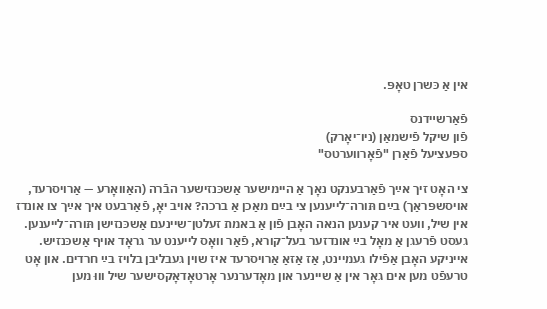אין אַ כּשרן טאָפּ.

פֿאַרשײדנס
פֿון שיקל פֿישמאַן (ניו־יאָרק)
ספּעציעל פֿאַרן "פֿאָרװערטס"

צי האָט זיך אײַך פֿאַרבענקט נאָך אַ היימישער אַשכּנזישער הבֿרה (האַוואָרע — אַרויסרעד, אויסשפּראַך) בײַם תּורה־לייענען צי בײַם מאַכן אַ ברכה? אויב יאָ, פֿאַרבעט איך אײַך צו אונדז אין שיל, וועט איר קענען הנאה האָבן פֿון אַ באמת זעלטן־שיינעם אַשכּנזישן תּורה־לייענען. געסט פֿרעגן אַ מאָל בײַ אונדזער בעל־קורא, פֿאַר וואָס לייענט ער גראָד אויף אַשכּנזיש. אייניקע האָבן אַפֿילו געמיינט, אַז אַזאַ אַרויסרעד איז שוין געבליבן בלויז בײַ חרדים. און אָט טרעפֿט מען אים גאָר אין אַ שיינער און מאָדערנער אָרטאָדאָקסישער שיל וווּ מען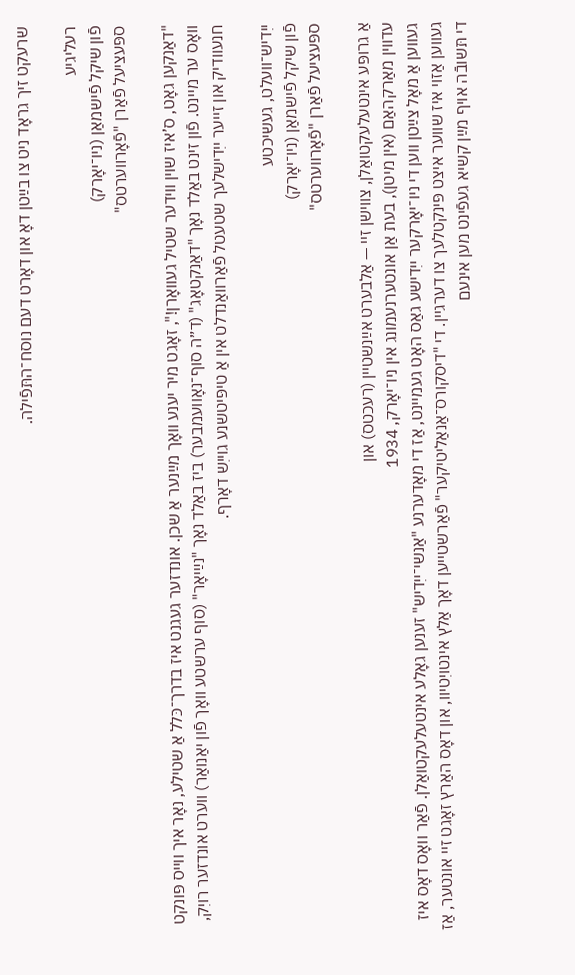שרעקט זיך גראָד ניט צו בײַטן דאָ און דאָרט דעם נוסח־התּפֿילה.

רעליגיע
פֿון שיקל פֿישמאַן (ניו־יאָרק)
ספּעציעל פֿאַרן "פֿאָרװערטס"

"דאַנקען גאָט, ס’איז שוין ווידער שטיל געוואָרן!", זאָגט מיר יענע וואָך מײַנער אַ שכן. אונדזער געגנט איז בדרך־כּלל אַ שטילע, נאָר איך ווייס פּונקט וואָס ער מיינט. פֿון זינט באַלד נאָך "דאַנקטאָג" (ד״ה סוף־נאָוועמבער) ביז באַלד נאָך "נײַיאָר" (סוף ערשטע וואָך פֿון יאַנואַר) ווערט אונדזער רויִק, חנעוודיק און זייער ייִדישלעך שטעטל פֿאַרוואַנדלט אין אַ טיפּיטשנע גוייִש דאָרף.

ייִדיש־וועלט, געשיכטע
פֿון שיקל פֿישמאַן (ניו־יאָרק)
ספּעציעל פֿאַרן "פֿאָרװערטס"

אַ גרופּע אינטעלעקטואַלן, צווישן זיי — אַלבערט אײַנשטיין (רעכטס) און
עדווין מאַרקהאַם (אין מיטן), בעת אַן אונטערנעמונג אין ניו־יאָרק, 1934
געווען אַ מאָל צײַטן ווען די ניו־יאָרקער ייִדישע גאַס האָט געמיינט, אַז די מאָדערנע "אַנשי־ייִדיש" זענען גאָלע אינטעלעקטואַלן. פֿאַר וואָס דאָס איז געווען אַזוי איז שווער איצט פּינקטלעך צו דערגיין. די "דיסקורס־אַנאַליטיקער" פֿאַרשטייען דאָך אַלץ אינטויִטיוו, און דאָס האַרץ זאָגט זיי אונטער, אַז די תּשובֿה אויף מײַן קשיא געפֿינט מען אינעם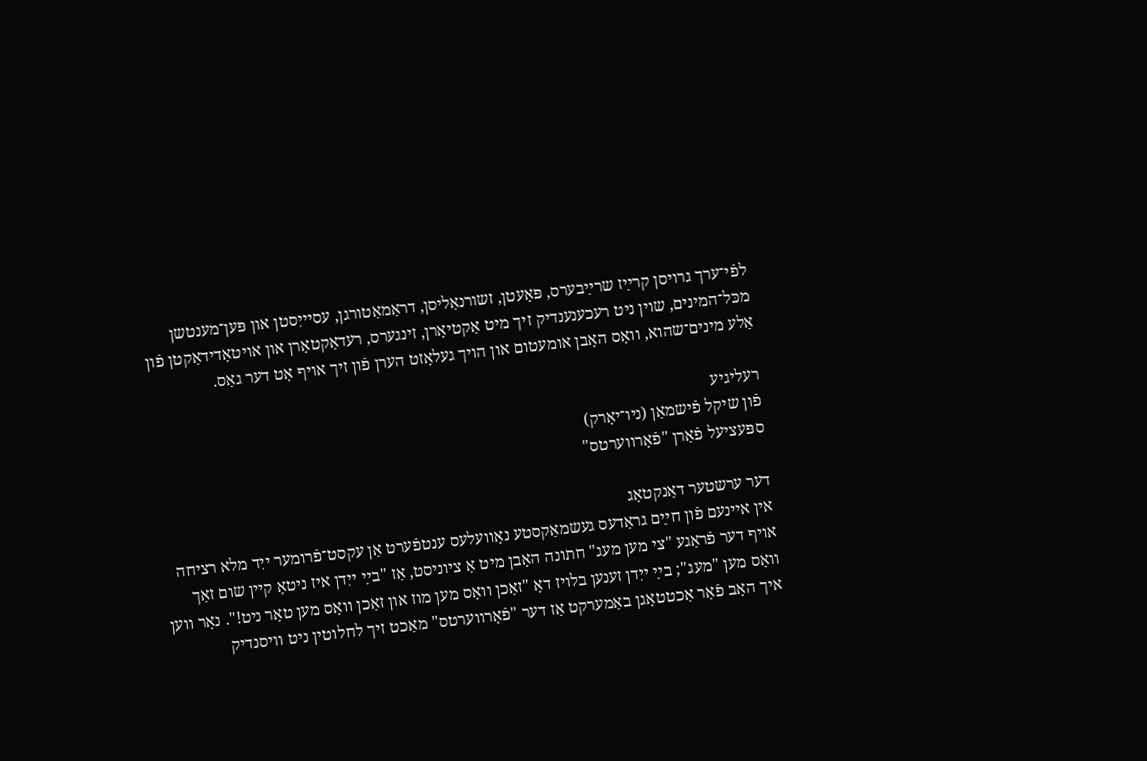לפֿי־ערך גרויסן קרײַז שרײַבערס, פּאָעטן, זשורנאַליסן, דראַמאַטורגן, עסיייִסטן און פּען־מענטשן מכּל־המינים, שוין ניט רעכענענדיק זיך מיט אַקטיאָרן, זינגערס, רעדאַקטאָרן און אויטאָדידאַקטן פֿון אַלע מינים־שהוא, וואָס האָבן אומעטום און הויך געלאָזט הערן פֿון זיך אויף אָט דער גאַס.

רעליגיע
פֿון שיקל פֿישמאַן (ניו־יאָרק)
ספּעציעל פֿאַרן "פֿאָרװערטס"

דער ערשטער דאַנקטאָג
אין איינעם פֿון חײַם גראַדעס געשמאַקסטע נאָוועלעס ענטפֿערט אַן עקסט־פֿרומער ייִד מלא רציחה אויף דער פֿראַגע "צי מען מעג" חתונה האָבן מיט אַ ציוניסט, אַז "בײַ ייִדן איז ניטאָ קיין שום זאַך וואָס מען "מעג"; בײַ ייִדן זענען בלויז דאָ "זאַכן וואָס מען מוז און זאַכן וואָס מען טאָר ניט!". נאָר ווען איך האָב פֿאַר אַכטטאָגן באַמערקט אַז דער "פֿאָרווערטס" מאַכט זיך לחלוטין ניט וויסנדיק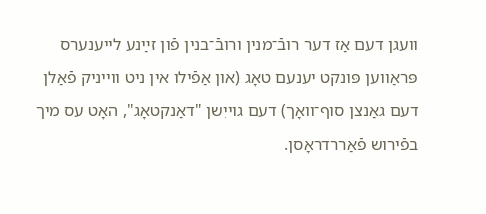וועגן דעם אַז דער רובֿ־מנין ורובֿ־בנין פֿון זײַנע לייענערס פּראַווען פּונקט יענעם טאָג (און אַפֿילו אין ניט ווייניק פֿאַלן דעם גאַנצן סוף־וואָך) דעם גוייִשן "דאַנקטאָג", האָט עס מיך בפֿירוש פֿאַררדראָסן.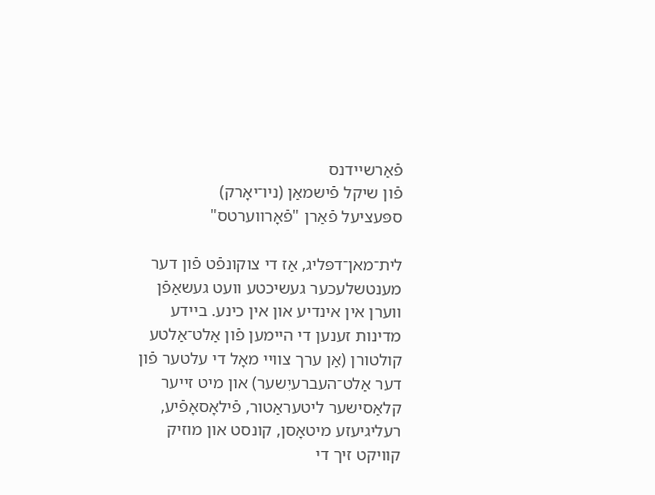פֿאַרשײדנס
פֿון שיקל פֿישמאַן (ניו־יאָרק)
ספּעציעל פֿאַרן "פֿאָרװערטס"

לית־מאן־דפּליג, אַז די צוקונפֿט פֿון דער מענטשלעכער געשיכטע וועט געשאַפֿן ווערן אין אינדיע און אין כינע. ביידע מדינות זענען די היימען פֿון אַלט־אַלטע קולטורן (אַן ערך צוויי מאָל די עלטער פֿון דער אַלט־העברעיִשער) און מיט זייער קלאַסישער ליטעראַטור, פֿילאָסאָפֿיע, רעליגיעזע מיטאָסן, קונסט און מוזיק קוויקט זיך די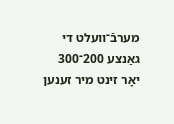מערבֿ־וועלט די גאַנצע 200־300 יאָר זינט מיר זענען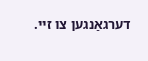דערגאַנגען צו זיי.